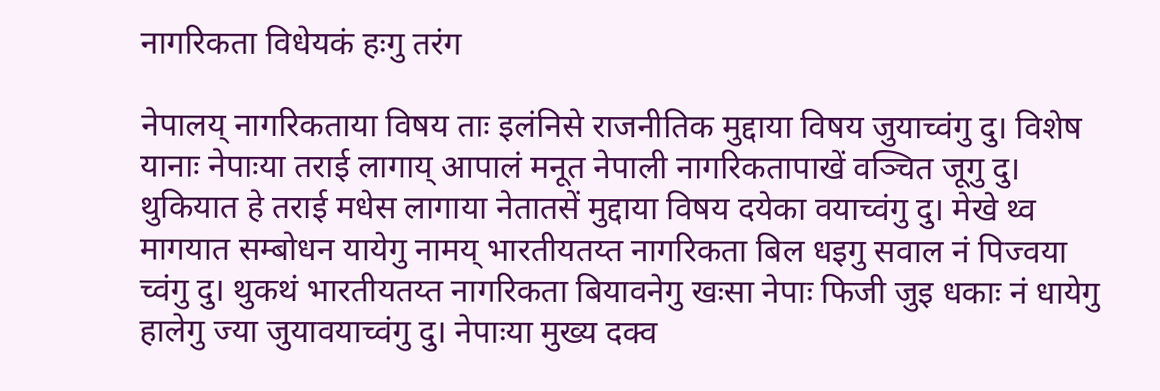नागरिकता विधेयकं हःगु तरंग

नेपालय् नागरिकताया विषय ताः इलंनिसे राजनीतिक मुद्दाया विषय जुयाच्वंगु दु। विशेष यानाः नेपाःया तराई लागाय् आपालं मनूत नेपाली नागरिकतापाखें वञ्चित जूगु दु। थुकियात हे तराई मधेस लागाया नेतातसें मुद्दाया विषय दयेका वयाच्वंगु दु। मेखे थ्व मागयात सम्बोधन यायेगु नामय् भारतीयतय्त नागरिकता बिल धइगु सवाल नं पिज्वया च्वंगु दु। थुकथं भारतीयतय्त नागरिकता बियावनेगु खःसा नेपाः फिजी जुइ धकाः नं धायेगु हालेगु ज्या जुयावयाच्वंगु दु। नेपाःया मुख्य दक्व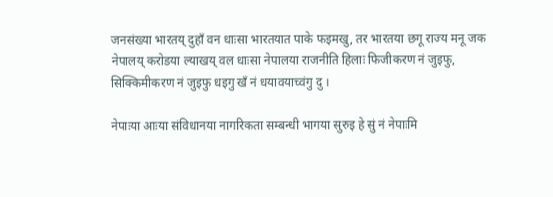जनसंख्या भारतय् दुहाँ वन धाःसा भारतयात पाके फइमखु, तर भारतया छगू राज्य मनू जक नेपालय् करोडया ल्याखय् वल धाःसा नेपालया राजनीति हिलाः फिजीकरण नं जुइफु, सिक्किमीकरण नं जुइफु धइगु खँ नं धयावयाच्वंगु दु ।

नेपाःया आःया संविधानया नागरिकता सम्बन्धी भागया सुरुइ हे सुं नं नेपाःमि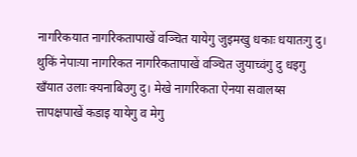नागरिकयात नागरिकतापाखें वञ्चित यायेगु जुइमखु धकाः धयातःगु दु। थुकिं नेपाःया नागरिकत नागरिकतापाखें वञ्चित जुयाच्वंगु दु धइगु खँयात उलाः क्यनाबिउगु दु। मेखे नागरिकता ऐनया सवालय्स त्तापक्षपाखें कडाइ यायेगु व मेगु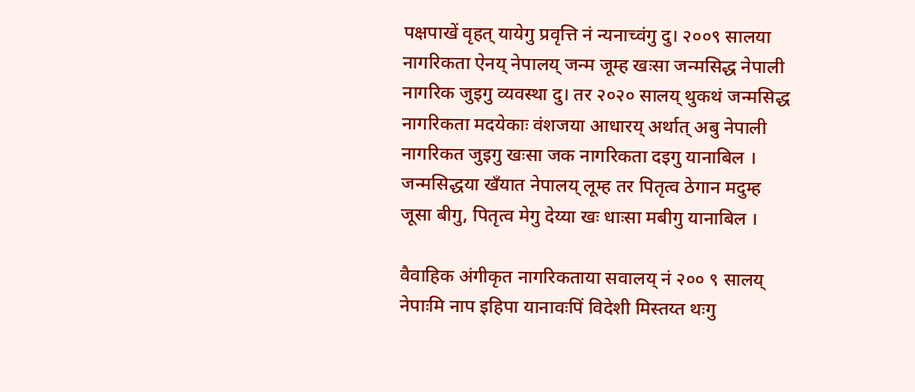पक्षपाखें वृहत् यायेगु प्रवृत्ति नं न्यनाच्वंगु दु। २००९ सालया नागरिकता ऐनय् नेपालय् जन्म जूम्ह खःसा जन्मसिद्ध नेपाली नागरिक जुइगु व्यवस्था दु। तर २०२० सालय् थुकथं जन्मसिद्ध नागरिकता मदयेकाः वंशजया आधारय् अर्थात् अबु नेपाली नागरिकत जुइगु खःसा जक नागरिकता दइगु यानाबिल । जन्मसिद्धया खँयात नेपालय् लूम्ह तर पितृत्व ठेगान मदुम्ह जूसा बीगु, पितृत्व मेगु देय्या खः धाःसा मबीगु यानाबिल ।

वैवाहिक अंगीकृत नागरिकताया सवालय् नं २०० ९ सालय् नेपाःमि नाप इहिपा यानावःपिं विदेशी मिस्तय्त थःगु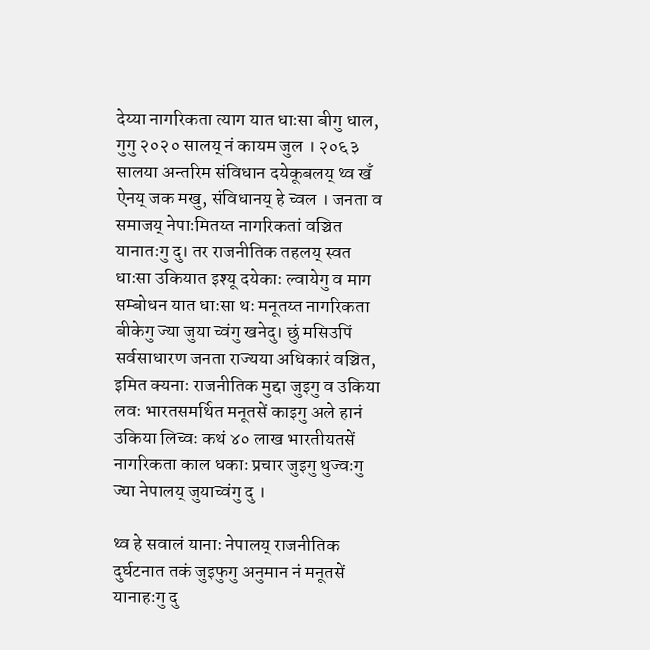देय्या नागरिकता त्याग यात धाःसा बीगु धाल, गुगु २०२० सालय् नं कायम जुल । २०६३ सालया अन्तरिम संविधान दयेकूबलय् थ्व खँ ऐनय् जक मखु, संविधानय् हे च्वल । जनता व समाजय् नेपाःमितय्त नागरिकतां वञ्चित यानातःगु दु। तर राजनीतिक तहलय् स्वत धाःसा उकियात इश्यू दयेकाः ल्वायेगु व माग सम्बोधन यात धाःसा थः मनूतय्त नागरिकता बीकेगु ज्या जुया च्वंगु खनेदु। छुं मसिउपिं सर्वसाधारण जनता राज्यया अधिकारं वञ्चित, इमित क्यनाः राजनीतिक मुद्दा जुइगु व उकिया लवः भारतसमर्थित मनूतसें काइगु अले हानं उकिया लिच्वः कथं ४० लाख भारतीयतसें नागरिकता काल धकाः प्रचार जुइगु थुज्वःगु ज्या नेपालय् जुयाच्वंगु दु ।

थ्व हे सवालं यानाः नेपालय् राजनीतिक दुर्घटनात तकं जुइफुगु अनुमान नं मनूतसें यानाहःगु दु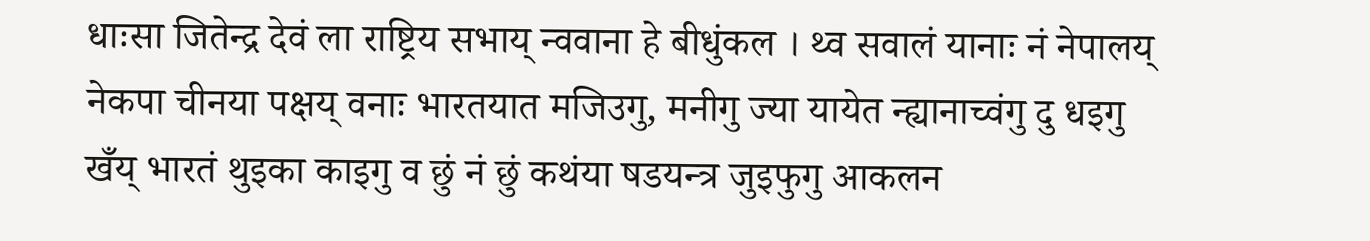धाःसा जितेन्द्र देवं ला राष्ट्रिय सभाय् न्ववाना हे बीधुंकल । थ्व सवालं यानाः नं नेपालय् नेकपा चीनया पक्षय् वनाः भारतयात मजिउगु, मनीगु ज्या यायेत न्ह्यानाच्वंगु दु धइगु खँय् भारतं थुइका काइगु व छुं नं छुं कथंया षडयन्त्र जुइफुगु आकलन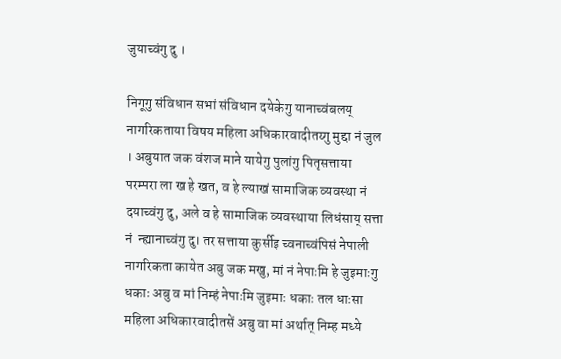जुयाच्वंगु दु ।

निगूगु संविधान सभां संविधान दयेकेगु यानाच्वंबलय् नागरिकताया विषय महिला अधिकारवादीतय्गु मुद्दा नं जुल । अबुयात जक वंशज माने यायेगु पुलांगु पितृसत्ताया परम्परा ला ख हे खत, व हे ल्याखं सामाजिक व्यवस्था नं दयाच्वंगु दु, अले व हे सामाजिक व्यवस्थाया लिधंसाय् सत्ता नं  न्ह्यानाच्वंगु दु। तर सत्ताया कुर्सीइ च्वनाच्वंपिसं नेपाली नागरिकता कायेत अबु जक मखु, मां नं नेपाःमि हे जुइमाःगु धकाः अबु व मां निम्हं नेपाःमि जुइमाः धकाः तल धाःसा महिला अधिकारवादीतसें अबु वा मां अर्थात् निम्ह मध्ये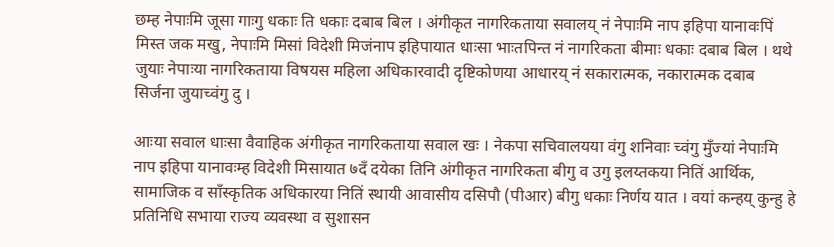छम्ह नेपाःमि जूसा गाःगु धकाः ति धकाः दबाब बिल । अंगीकृत नागरिकताया सवालय् नं नेपाःमि नाप इहिपा यानावःपिं मिस्त जक मखु, नेपाःमि मिसां विदेशी मिजंनाप इहिपायात धाःसा भाःतपिन्त नं नागरिकता बीमाः धकाः दबाब बिल । थथे जुयाः नेपाःया नागरिकताया विषयस महिला अधिकारवादी दृष्टिकोणया आधारय् नं सकारात्मक, नकारात्मक दबाब सिर्जना जुयाच्वंगु दु ।

आःया सवाल धाःसा वैवाहिक अंगीकृत नागरिकताया सवाल खः । नेकपा सचिवालयया वंगु शनिवाः च्वंगु मुँज्यां नेपाःमि नाप इहिपा यानावःम्ह विदेशी मिसायात ७दँ दयेका तिनि अंगीकृत नागरिकता बीगु व उगु इलय्तकया नितिं आर्थिक, सामाजिक व साँस्कृतिक अधिकारया नितिं स्थायी आवासीय दसिपौ (पीआर) बीगु धकाः निर्णय यात । वयां कन्हय् कुन्हु हे प्रतिनिधि सभाया राज्य व्यवस्था व सुशासन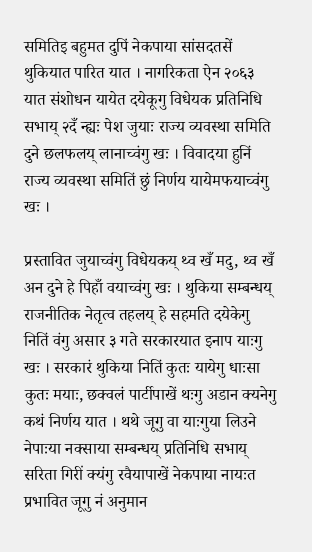समितिइ बहुमत दुपिं नेकपाया सांसदतसें थुकियात पारित यात । नागरिकता ऐन २०६३ यात संशोधन यायेत दयेकूगु विधेयक प्रतिनिधि सभाय् २दँ न्ह्यः पेश जुयाः राज्य व्यवस्था समिति दुने छलफलय् लानाच्वंगु खः । विवादया हुनिं राज्य व्यवस्था समितिं छुं निर्णय यायेमफयाच्वंगु खः ।

प्रस्तावित जुयाच्वंगु विधेयकय् थ्व खँ मदु, थ्व खँ अन दुने हे पिहाँ वयाच्वंगु खः । थुकिया सम्बन्धय् राजनीतिक नेतृत्व तहलय् हे सहमति दयेकेगु नितिं वंगु असार ३ गते सरकारयात इनाप याःगु खः । सरकारं थुकिया नितिं कुतः यायेगु धाःसा कुतः मयाः, छक्वलं पार्टीपाखें थःगु अडान क्यनेगु कथं निर्णय यात । थथे जूगु वा याःगुया लिउने नेपाःया नक्साया सम्बन्धय् प्रतिनिधि सभाय् सरिता गिरीं क्यंगु रवैयापाखें नेकपाया नायःत प्रभावित जूगु नं अनुमान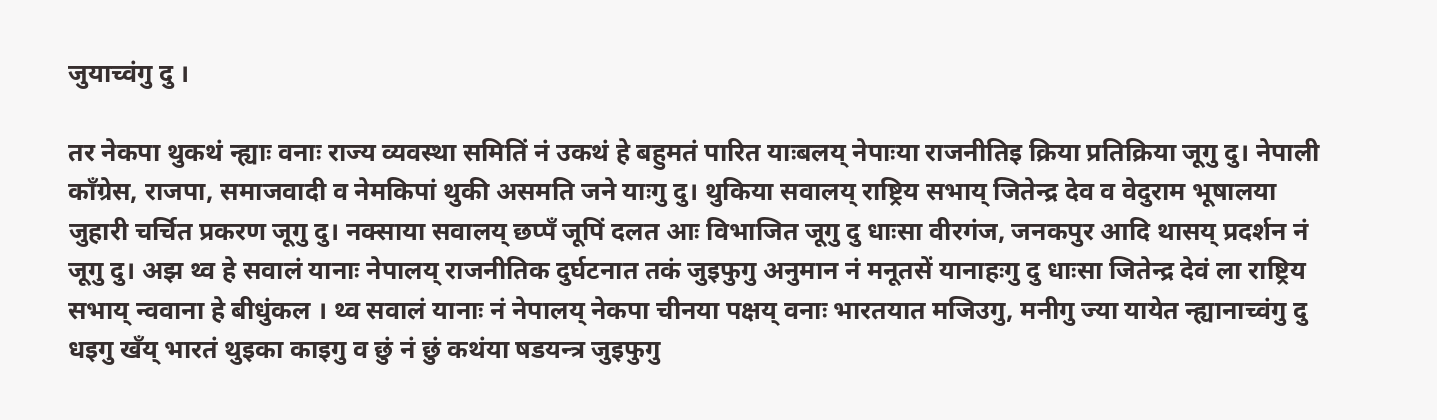जुयाच्वंगु दु ।

तर नेकपा थुकथं न्ह्याः वनाः राज्य व्यवस्था समितिं नं उकथं हे बहुमतं पारित याःबलय् नेपाःया राजनीतिइ क्रिया प्रतिक्रिया जूगु दु। नेपाली काँग्रेस, राजपा, समाजवादी व नेमकिपां थुकी असमति जने याःगु दु। थुकिया सवालय् राष्ट्रिय सभाय् जितेन्द्र देव व वेदुराम भूषालया जुहारी चर्चित प्रकरण जूगु दु। नक्साया सवालय् छप्पँ जूपिं दलत आः विभाजित जूगु दु धाःसा वीरगंज, जनकपुर आदि थासय् प्रदर्शन नं जूगु दु। अझ थ्व हे सवालं यानाः नेपालय् राजनीतिक दुर्घटनात तकं जुइफुगु अनुमान नं मनूतसें यानाहःगु दु धाःसा जितेन्द्र देवं ला राष्ट्रिय सभाय् न्ववाना हे बीधुंकल । थ्व सवालं यानाः नं नेपालय् नेकपा चीनया पक्षय् वनाः भारतयात मजिउगु, मनीगु ज्या यायेत न्ह्यानाच्वंगु दु धइगु खँय् भारतं थुइका काइगु व छुं नं छुं कथंया षडयन्त्र जुइफुगु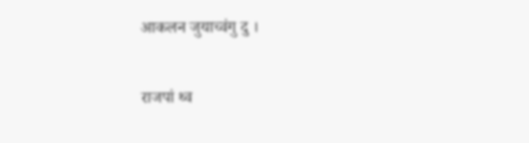आकलन जुयाच्वंगु दु ।

राजपां थ्व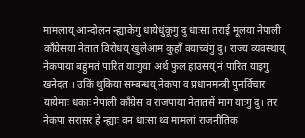मामलाय् आन्दोलन न्ह्याकेगु धायेधुंकूगु दु धाःसा तराई मूलया नेपाली काँग्रेसया नेतात विरोधय् खुलेआम कुहाँ वयाच्वंगु दु। राज्य व्यवस्थाय् नेकपाया बहुमतं पारित याःगुया अर्थ फुल हाउसय् नं पारित याइगु खनेदत । उकिं थुकिया सम्बन्धय् नेकपा व प्रधानमन्त्री पुनर्विचार यायेमाः धकाः नेपाली काँग्रेस व राजपाया नेतातसें माग याःगु दु। तर नेकपा सरासर हे न्ह्याः वन धाःसा थ्व मामलां राजनीतिक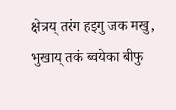क्षेत्रय् तरंग हइगु जक मखु, भुखाय् तकं ब्वयेका बीफु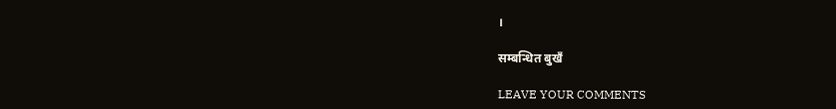।

सम्बन्धित बुखँ

LEAVE YOUR COMMENTS